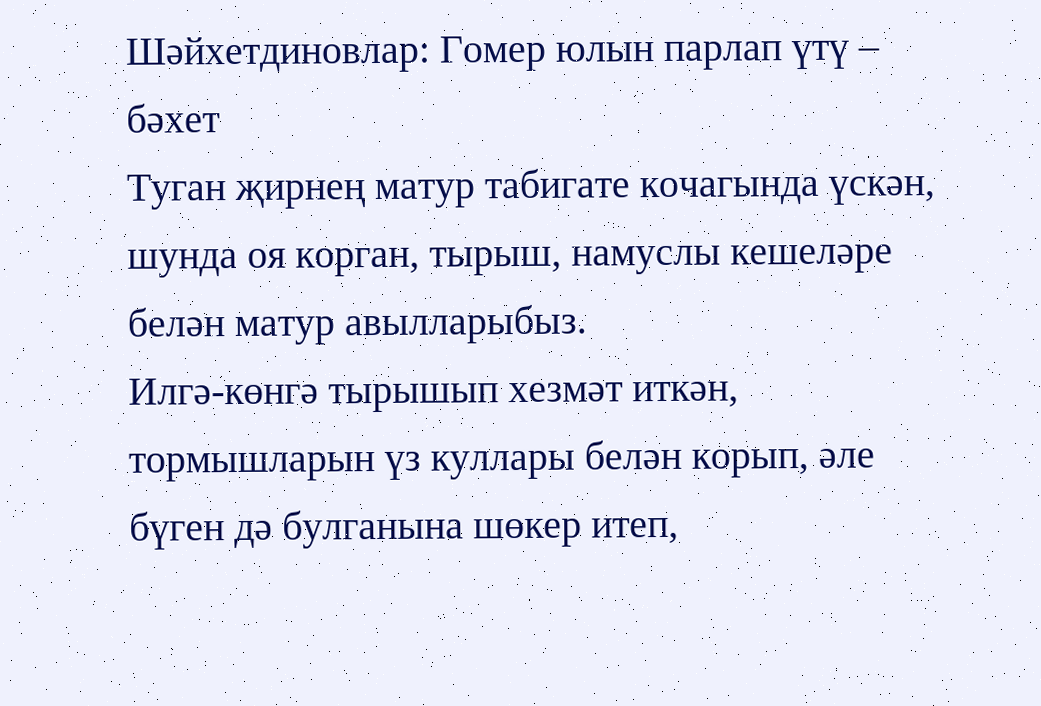Шәйхетдиновлар: Гомер юлын парлап үтү – бәхет
Туган җирнең матур табигате кочагында үскән, шунда оя корган, тырыш, намуслы кешеләре белән матур авылларыбыз.
Илгә-көнгә тырышып хезмәт иткән, тормышларын үз куллары белән корып, әле бүген дә булганына шөкер итеп,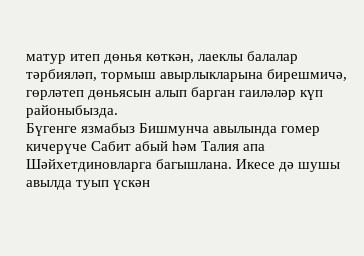матур итеп дөнья көткән, лаеклы балалар тәрбияләп, тормыш авырлыкларына бирешмичә, гөрләтеп дөньясын алып барган гаиләләр күп районыбызда.
Бүгенге язмабыз Бишмунча авылында гомер кичерүче Сабит абый һәм Талия апа Шәйхетдиновларга багышлана. Икесе дә шушы авылда туып үскән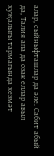алар, сыйныфташлар да әле. Сабит абый да, Талия апа да озак еллар авыл хуҗалыгы тармагында хезмәт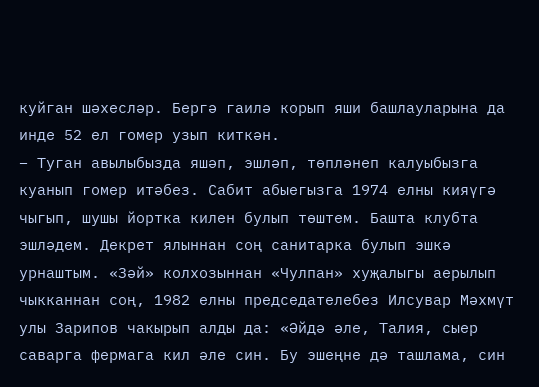куйган шәхесләр. Бергә гаилә корып яши башлауларына да инде 52 ел гомер узып киткән.
– Туган авылыбызда яшәп, эшләп, төпләнеп калуыбызга куанып гомер итәбез. Сабит абыегызга 1974 елны кияүгә чыгып, шушы йортка килен булып төштем. Башта клубта эшләдем. Декрет ялыннан соң санитарка булып эшкә урнаштым. «Зәй» колхозыннан «Чулпан» хуҗалыгы аерылып чыкканнан соң, 1982 елны председателебез Илсувар Мәхмүт улы Зарипов чакырып алды да: «Әйдә әле, Талия, сыер саварга фермага кил әле син. Бу эшеңне дә ташлама, син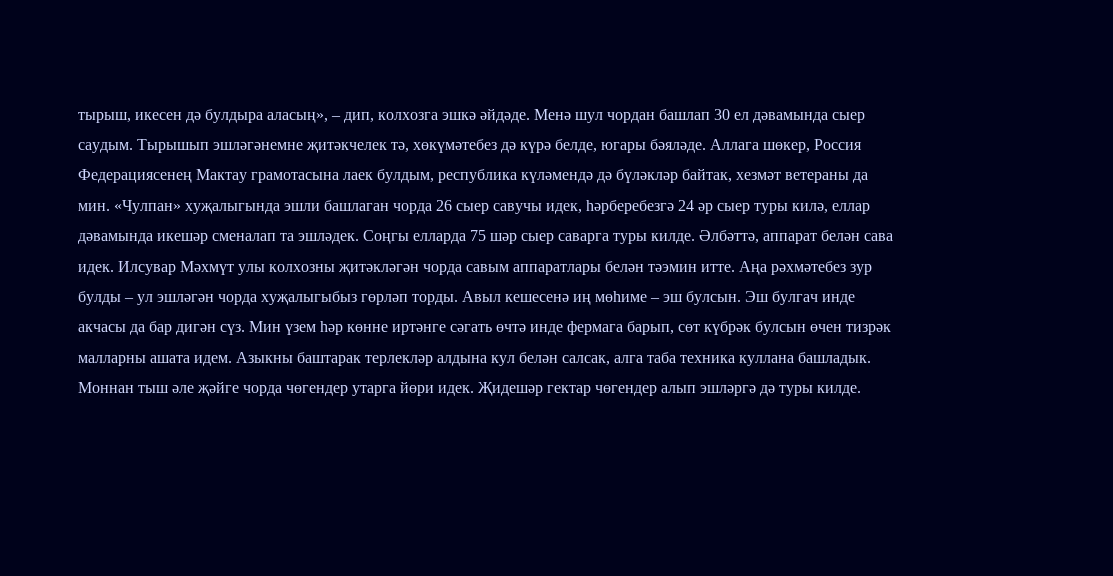тырыш, икесен дә булдыра аласың», – дип, колхозга эшкә әйдәде. Менә шул чордан башлап 30 ел дәвамында сыер саудым. Тырышып эшләгәнемне җитәкчелек тә, хөкүмәтебез дә күрә белде, югары бәяләде. Аллага шөкер, Россия Федерациясенең Мактау грамотасына лаек булдым, республика күләмендә дә бүләкләр байтак, хезмәт ветераны да мин. «Чулпан» хуҗалыгында эшли башлаган чорда 26 сыер савучы идек, һәрберебезгә 24 әр сыер туры килә, еллар дәвамында икешәр сменалап та эшләдек. Соңгы елларда 75 шәр сыер саварга туры килде. Әлбәттә, аппарат белән сава идек. Илсувар Мәхмүт улы колхозны җитәкләгән чорда савым аппаратлары белән тәэмин итте. Аңа рәхмәтебез зур булды – ул эшләгән чорда хуҗалыгыбыз гөрләп торды. Авыл кешесенә иң мөһиме – эш булсын. Эш булгач инде акчасы да бар дигән сүз. Мин үзем һәр көнне иртәнге сәгать өчтә инде фермага барып, сөт күбрәк булсын өчен тизрәк малларны ашата идем. Азыкны баштарак терлекләр алдына кул белән салсак, алга таба техника куллана башладык. Моннан тыш әле җәйге чорда чөгендер утарга йөри идек. Җидешәр гектар чөгендер алып эшләргә дә туры килде.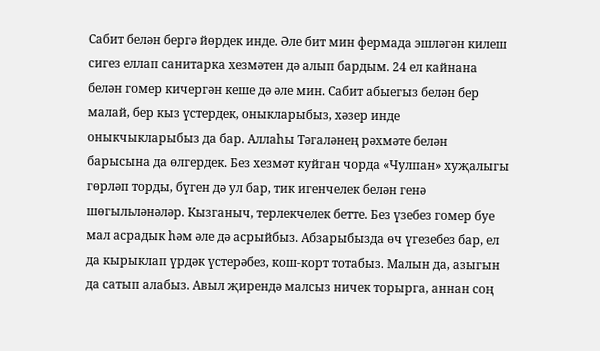Сабит белән бергә йөрдек инде. Әле бит мин фермада эшләгән килеш сигез еллап санитарка хезмәтен дә алып бардым. 24 ел кайнана белән гомер кичергән кеше дә әле мин. Сабит абыегыз белән бер малай, бер кыз үстердек, оныкларыбыз, хәзер инде оныкчыкларыбыз да бар. Аллаһы Тәгаләнең рәхмәте белән барысына да өлгердек. Без хезмәт куйган чорда «Чулпан» хуҗалыгы гөрләп торды, бүген дә ул бар, тик игенчелек белән генә шөгыльләнәләр. Кызганыч, терлекчелек бетте. Без үзебез гомер буе мал асрадык һәм әле дә асрыйбыз. Абзарыбызда өч үгезебез бар, ел да кырыклап үрдәк үстерәбез, кош-корт тотабыз. Малын да, азыгын да сатып алабыз. Авыл җирендә малсыз ничек торырга, аннан соң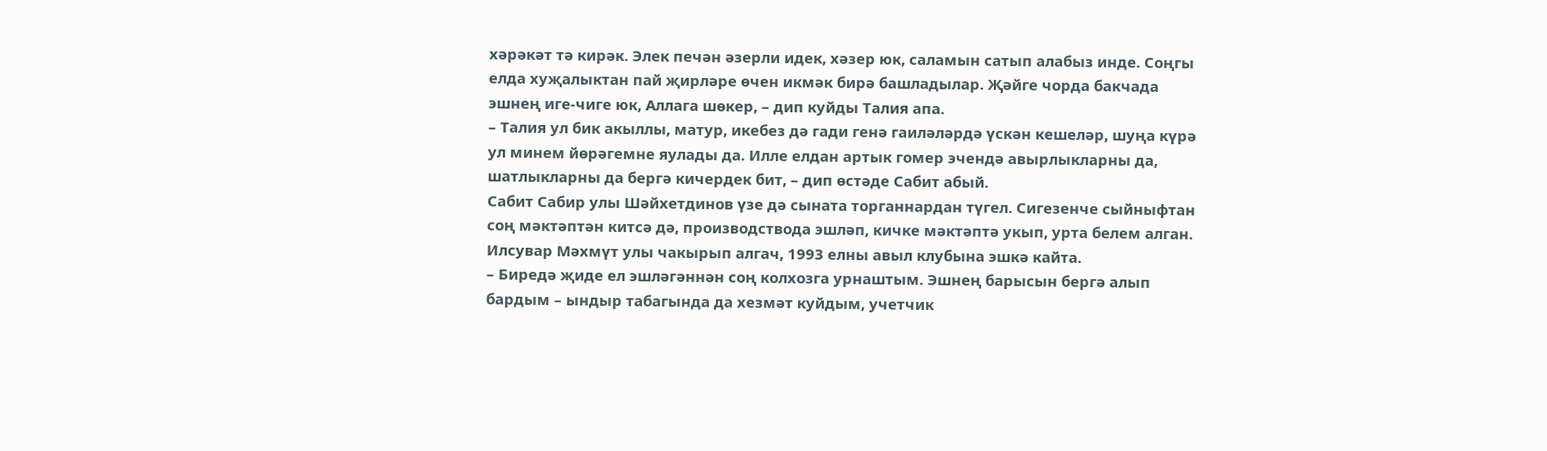хәрәкәт тә кирәк. Элек печән әзерли идек, хәзер юк, саламын сатып алабыз инде. Соңгы елда хуҗалыктан пай җирләре өчен икмәк бирә башладылар. Җәйге чорда бакчада эшнең иге-чиге юк, Аллага шөкер, – дип куйды Талия апа.
– Талия ул бик акыллы, матур, икебез дә гади генә гаиләләрдә үскән кешеләр, шуңа күрә ул минем йөрәгемне яулады да. Илле елдан артык гомер эчендә авырлыкларны да, шатлыкларны да бергә кичердек бит, – дип өстәде Сабит абый.
Сабит Сабир улы Шәйхетдинов үзе дә сыната торганнардан түгел. Сигезенче сыйныфтан соң мәктәптән китсә дә, производствода эшләп, кичке мәктәптә укып, урта белем алган. Илсувар Мәхмүт улы чакырып алгач, 1993 елны авыл клубына эшкә кайта.
– Биредә җиде ел эшләгәннән соң колхозга урнаштым. Эшнең барысын бергә алып бардым – ындыр табагында да хезмәт куйдым, учетчик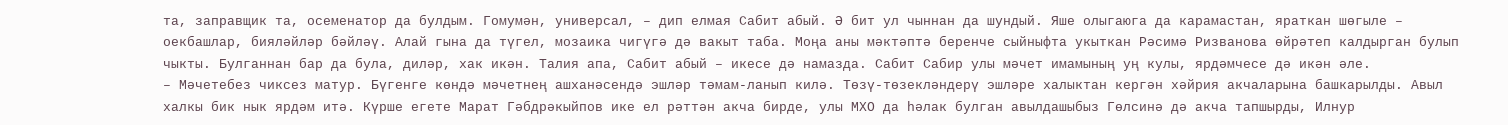та, заправщик та, осеменатор да булдым. Гомумән, универсал, – дип елмая Сабит абый. Ә бит ул чыннан да шундый. Яше олыгаюга да карамастан, яраткан шөгыле – оекбашлар, бияләйләр бәйләү. Алай гына да түгел, мозаика чигүгә дә вакыт таба. Моңа аны мәктәптә беренче сыйныфта укыткан Рәсимә Ризванова өйрәтеп калдырган булып чыкты. Булганнан бар да була, диләр, хак икән. Талия апа, Сабит абый – икесе дә намазда. Сабит Сабир улы мәчет имамының уң кулы, ярдәмчесе дә икән әле.
– Мәчетебез чиксез матур. Бүгенге көндә мәчетнең ашханәсендә эшләр тәмам-ланып килә. Төзү-төзекләндерү эшләре халыктан кергән хәйрия акчаларына башкарылды. Авыл халкы бик нык ярдәм итә. Күрше егете Марат Гәбдрәкыйпов ике ел рәттән акча бирде, улы МХО да һәлак булган авылдашыбыз Гөлсинә дә акча тапшырды, Илнур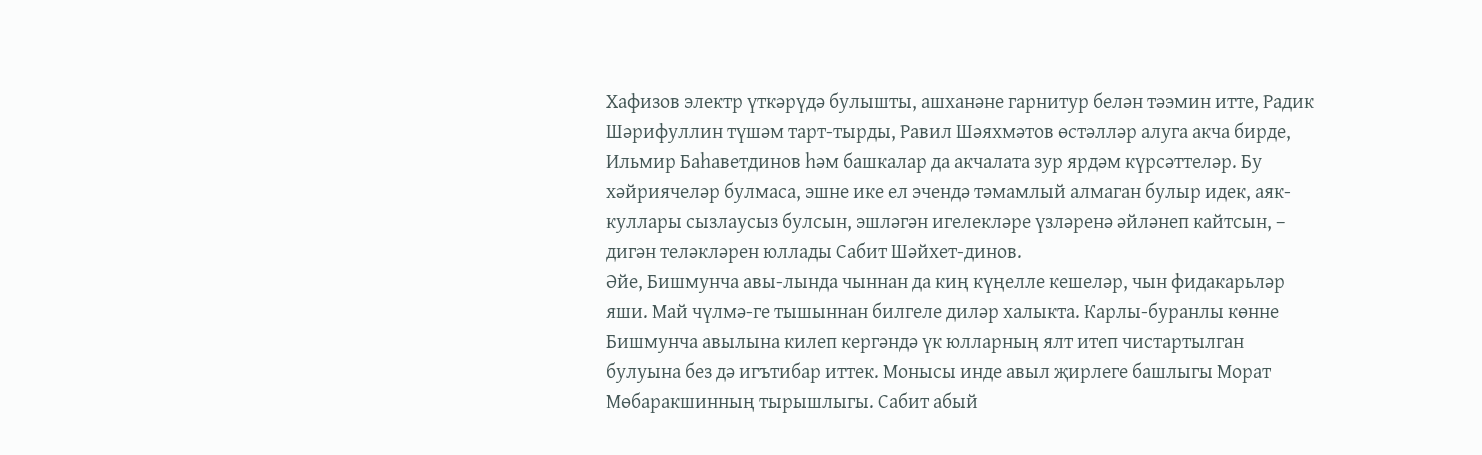Хафизов электр үткәрүдә булышты, ашханәне гарнитур белән тәэмин итте, Радик Шәрифуллин түшәм тарт-тырды, Равил Шәяхмәтов өстәлләр алуга акча бирде, Ильмир Баһаветдинов һәм башкалар да акчалата зур ярдәм күрсәттеләр. Бу хәйриячеләр булмаса, эшне ике ел эчендә тәмамлый алмаган булыр идек, аяк-куллары сызлаусыз булсын, эшләгән игелекләре үзләренә әйләнеп кайтсын, – дигән теләкләрен юллады Сабит Шәйхет-динов.
Әйе, Бишмунча авы-лында чыннан да киң күңелле кешеләр, чын фидакарьләр яши. Май чүлмә-ге тышыннан билгеле диләр халыкта. Карлы-буранлы көнне Бишмунча авылына килеп кергәндә үк юлларның ялт итеп чистартылган булуына без дә игътибар иттек. Монысы инде авыл җирлеге башлыгы Морат Мөбаракшинның тырышлыгы. Сабит абый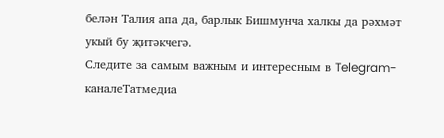белән Талия апа да, барлык Бишмунча халкы да рәхмәт укый бу җитәкчегә.
Следите за самым важным и интересным в Telegram-каналеТатмедиа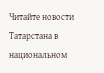Читайте новости Татарстана в национальном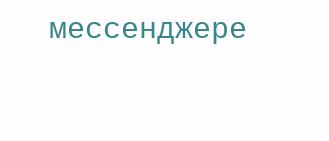мессенджере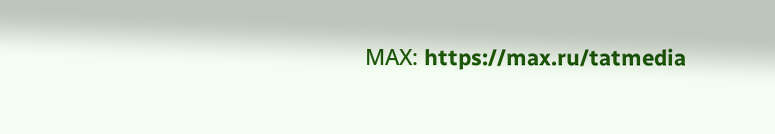MАХ: https://max.ru/tatmedia